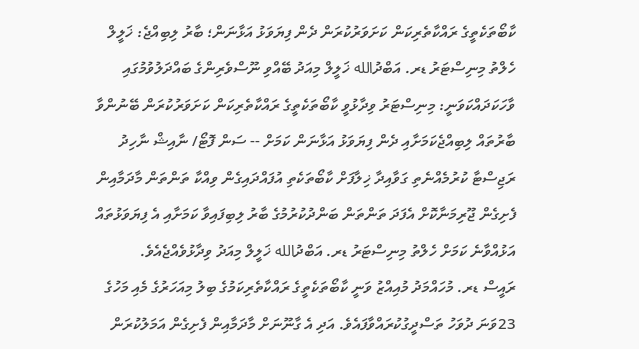ކާބޯތަކެތީގެ ރައްކާތެރިކަން ކަށަވަރުކުރަން ދެން ފިޔަވަޅު އަޅާނަން؛ ބާރު ލިބިއްޖެ: ޚަލީލް
ހެލްތު މިނިސްޓަރު ޑރ. އަބްދުالله ޚަލީލް މިއަދު ބޭއްވި ނޫސްވެރިންގެ ބައްދަލުވުމުގައި ވާހަކަދައްކަވަނީ: މިނިސްޓަރު ވިދާޅުވީ ކާބޯތަކެތީގެ ރައްކާތެރިކަން ކަށަވަރުކުރަން ބޭނުންވާ ބާރުތައް ލިބިއްޖެކަމަށާއި ދެން ފިޔަވަޅު އަޅާނަން ކަމަށް -- ސަން ފޮޓޯ/ ނާއިޝް ނާހިދު
ރަޖިސްޓާ ކުރުމެއްނެތި ގަވާއިދާ ޚިލާފަށް ކާބޯތަކެތި އުފައްދައިގެން ވިއްކާ ތަންތަން މާދަމާއިން ފެށިގެން ޖޫރިމަނާކޮށް އެފަދަ ތަންތަން ބަންދުކުރުމުގެ ބާރު ލިބިފައިވާ ކަމަށާއި އެ ފިޔަވަޅުތައް އަޅުއްވާނެ ކަމަށް ހެލްތު މިނިސްޓަރު ޑރ. އަބްދުالله ޚަލީލް މިއަދު ވިދާޅުވެއްޖެއެވެ.
ރައީސް ޑރ. މުހައްމަދު މުއިއްޒު ވަނީ ކާބޯތަކެތީގެ ރައްކާތެރިކަމުގެ ބިލު މިއަހަރުގެ މެއި މަހުގެ 23ވަނަ ދުވަހު ތަސްދީގުކުރައްވާފައެވެ. އަދި އެ ގާނޫނަށް މާދަމާއިން ފެށިގެން އަމަލުކުރަން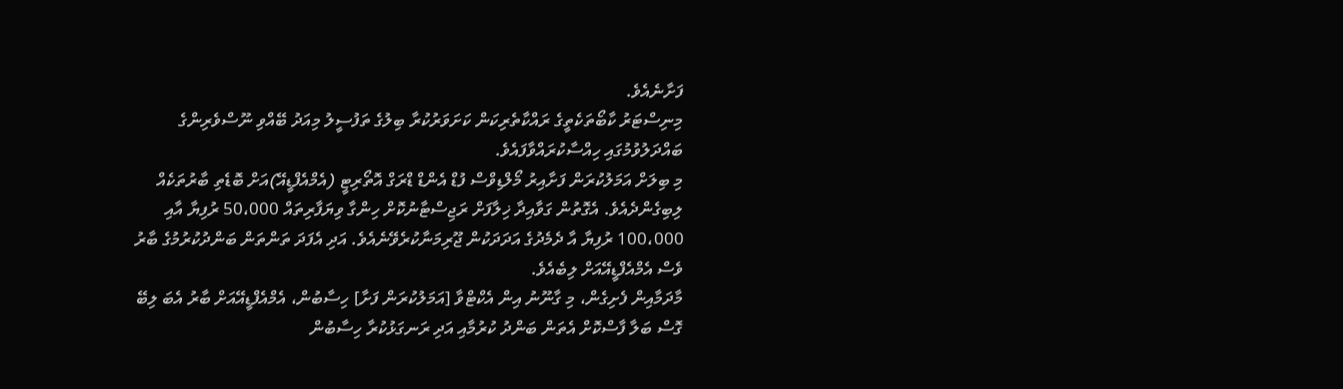ފަށާނެއެވެ.
މިނިސްޓަރު ކާބޯތަކެތީގެ ރައްކާތެރިކަން ކަށަވަރުކުރާ ބިލުގެ ތަފުސީލު މިއަދު ބޭއްވި ނޫސްވެރިންގެ ބައްދަލުވުމުގައި ހިއްސާކުރައްވާފައެވެ.
މި ބިލަށް އަމަލުކުރަން ފަށާއިރު މޯލްޑިވްސް ފުޑް އެންޑް ޑްރަގް އޮތޯރިޓީ (އެމްއެފްޑީއޭ)އަށް ބޮޑެތި ބާރުތަކެއް ލިބިގެންދެއެވެ. އެގޮތުން ގަވާއިދާ ޚިލާފަށް ރަޖިސްޓާނުކޮށް ހިންގާ ވިޔަފާރިތައް 50،000 ރުފިޔާ އާއި 100،000 ރުފިޔާ އާ ދެމެދުގެ އަދަދަކުން ޖޫރިމަނާކުރެވޭނެއެވެ. އަދި އެފަދަ ތަންތަން ބަންދުކުރުމުގެ ބާރު ވެސް އެމްއެފްޑީއޭއަށް ލިބެއެވެ.
މާދަމާއިން ފެށިގެން، މި ގާނޫނު އިން އެކްޓްވާ [އަމަލުކުރަން ފަށާ] ހިސާބުން، އެމްއެފްޑީއޭއަށް ބާރު އެބަ ލިބޭ ގޮސް ބަލާ ފާސްކޮށް އެތަން ބަންދު ކުރުމާއި އަދި ރަނގަޅުކުރާ ހިސާބުން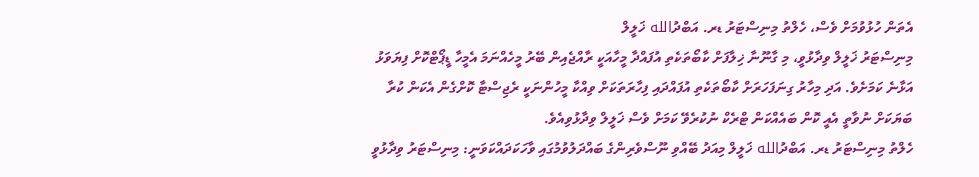އެތަން ހުޅުވުމަށް ވެސް، ހެލްތު މިނިސްޓަރު ޑރ. އަބްދުالله ޚަލީލް
މިނިސްޓަރު ޚަލީލް ވިދާޅުވީ، މި ގާނޫނާ ޚިލާފަށް ކާބޯތަކެތި އުފައްދާ މީހާއަކީ ރާއްޖެއިން ބޭރު މީހެއްނަމަ އެމީހާ ޑީޕޯޓްކޮށް ފިޔަވަޅު އަޅާނެ ކަމަށެވެ. އަދި މިހާރު ގިނަފަހަރަށް ކާބޯތަކެތި އުފައްދައި ފިހާރަތަކަށް ވިއްކާ މީހުންނަކީ ރެޖިސްޓާ ކޮށްގެން އެކަން ކުރާ ބަޔަކަށް ނުވާތީ އެއީ ކޮން ބައެއްކަން ޓްރެކް ނުކުރެވޭ ކަމަށް ވެސް ޚަލީލް ވިދާޅުވިއެވެ.
ހެލްތު މިނިސްޓަރު ޑރ. އަބްދުالله ޚަލީލް މިއަދު ބޭއްވި ނޫސްވެރިންގެ ބައްދަލުވުމުގައި ވާހަކަދައްކަވަނީ: މިނިސްޓަރު ވިދާޅުވީ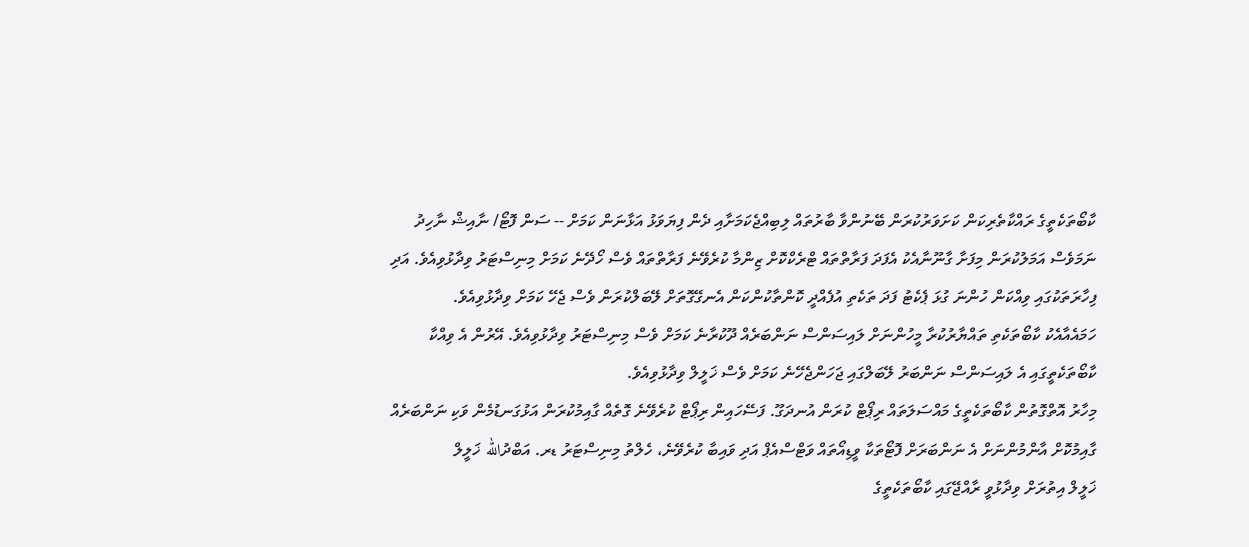ކާބޯތަކެތީގެ ރައްކާތެރިކަން ކަށަވަރުކުރަން ބޭނުންވާ ބާރުތައް ލިބިއްޖެކަމަށާއި ދެން ފިޔަވަޅު އަޅާނަން ކަމަށް -- ސަން ފޮޓޯ/ ނާއިޝް ނާހިދު
ނަމަވެސް އަމަލުކުރަން މިފަށާ ގާނޫނާއެކު އެފަދަ ފަރާތްތައް ޓްރެކްކޮށް ޒިންމާ ކުރެވޭނެ ފަރާތްތައް ވެސް ހޯދޭނެ ކަމަށް މިނިސްޓަރު ވިދާޅުވިއެވެ. އަދި ފިހާރަތަކުގައި ވިއްކަން ހުންނަ ގުޅަ ޕެކެޓު ފަދަ ތަކެތި އުފެއްދީ ކޮންތާކުންކަން އެނގޭގޮތަށް ލޭބަލްކުރަން ވެސް ޖެހޭ ކަމަށް ވިދާޅުވިއެވެ.
ހަމައެއާއެކު ކާބޯތަކެތި ތައްޔާރުކުރާ މީހުންނަށް ލައިސަންސް ނަންބަރެއް ދޫކުރާނެ ކަމަށް ވެސް މިނިސްޓަރު ވިދާޅުވިއެވެ. އޭރުން އެ ވިއްކާ ކާބޯތަކެތީގައި އެ ލައިސަންސް ނަންބަރު ލޭބަލްގައި ޖަހަންޖެހޭނެ ކަމަށް ވެސް ޚަލީލް ވިދާޅުވިއެވެ.
މިހާރު އޮތްގޮތުން ކާބޯތަކެތީގެ މައްސަލަތައް ރިޕޯޓް ކުރަން އުނދަގޫ. ފަސޭހައިން ރިޕޯޓް ކުރެވޭނެ ގޮތެއް ގާއިމުކުރަން އަޅުގަނޑުމެން ވަކި ނަންބަރެއް ގާއިމުކޮށް އާންމުންނަށް އެ ނަންބަރަށް ފޮޓޯތަކާ ވީޑިއޯތައް ވަޓްސްއެޕް އަދި ވައިބާ ކުރެވޭނެ، ހެލްތު މިނިސްޓަރު ޑރ. އަބްދުالله ޚަލީލް
ޚަލީލް އިތުރަށް ވިދާޅުވީ ރާއްޖޭގައި ކާބޯތަކެތީގެ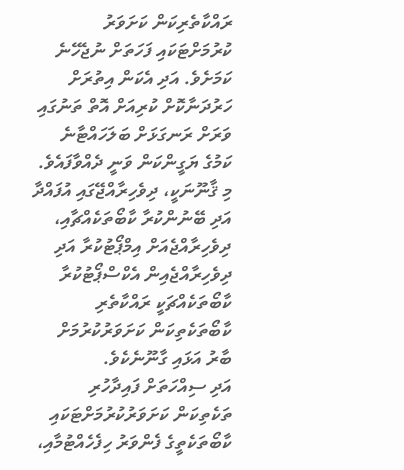ރައްކާތެރިކަން ކަށަވަރު ކުރުމަށްޓަކައި ފަހަތަށް ނުޖެހޭނެ ކަމަށެވެ. އަދި އެކަން އިތުރަށް ހަރުދަނާކޮށް ކުރިއަށް އޮތް ތަނުގައި ވަރަށް ރަނގަޅަށް ބަލަހައްޓާނެ ކަމުގެ ޔަގީންކަން ވަނީ ދެއްވާފައެވެ.
މި ޤާނޫނަކީ، ދިވެހިރާއްޖޭގައި އުފައްދާ އަދި ބޭނުންކުރާ ކާބޯތަކެއްޗާއި، ދިވެހިރާއްޖެއަށް އިމްޕޯޓުކުރާ އަދި ދިވެހިރާއްޖެއިން އެކްސްޕޯޓުކުރާ ކާބޯތަކެއްޗަކީ ރައްކާތެރި ކާބޯތަކެތިކަން ކަށަވަރުކުރުމަށް ބާރު އަޅައި ގާނޫނެކެވެ.
އަދި ސިއްހަތަށް ފައިދާހުރި ތަކެތިކަން ކަށަވަރުކުރުމަށްޓަކައި ކާބޯތަކެތީގެ ފެންވަރު ހިފެހެއްޓުމާއި،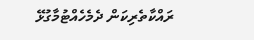ރައްކާތެރިކަން ދެމެހެއްޓުމާގުޅޭ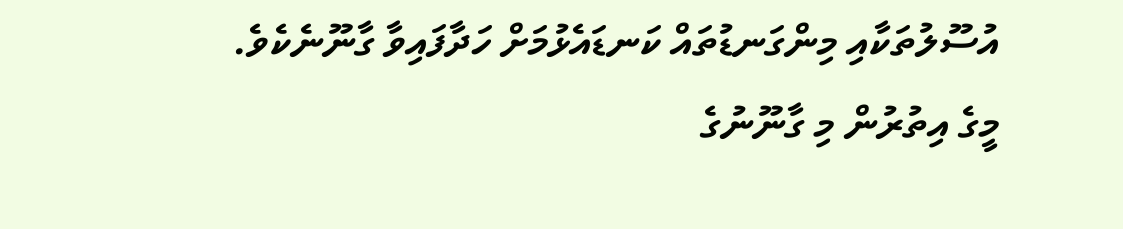އުސޫލުތަކާއި މިންގަނޑުތައް ކަނޑައެޅުމަށް ހަދާފައިވާ ގާނޫނެކެވެ.
މީގެ އިތުރުން މި ގާނޫނުގެ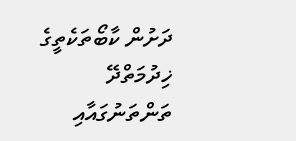ދަށުން ކާބޯތަކެތީގެ ޚިދުމަތްދޭ ތަންތަނުގައާއި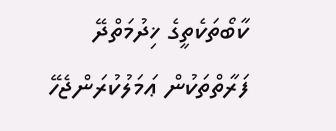ކާބޯތަކެތީގެ ޚިދުމަތްދޭ ފަރާތްތަކުން ޢަމަލުކުރަންޖެހޭ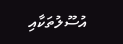އުސޫލުތަކާއި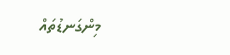މިންގަނޑުތައް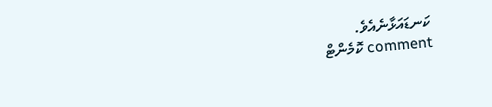ކަނޑައަޅާނެއެވެ.
comment ކޮމެންޓް